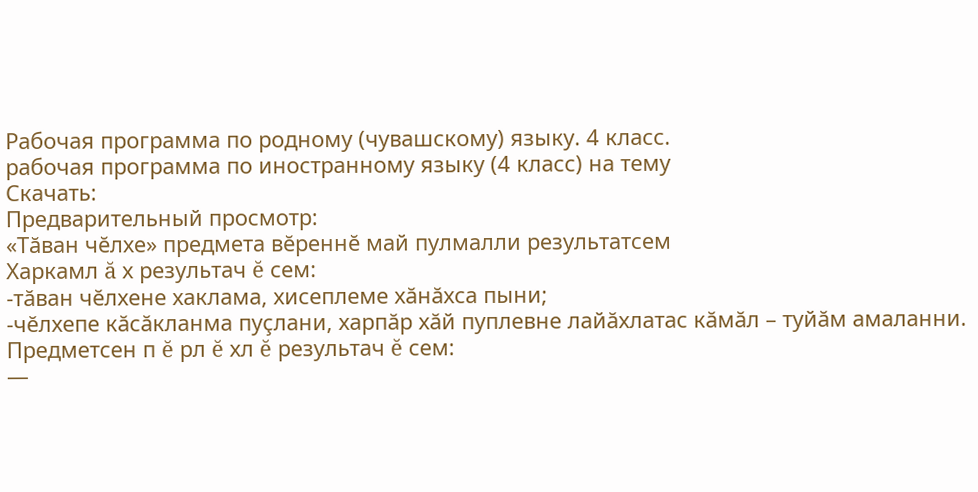Рабочая программа по родному (чувашскому) языку. 4 класс.
рабочая программа по иностранному языку (4 класс) на тему
Скачать:
Предварительный просмотр:
«Тăван чĕлхе» предмета вĕреннĕ май пулмалли результатсем
Харкамл ă х результач ĕ сем:
-тăван чĕлхене хаклама, хисеплеме хăнăхса пыни;
-чĕлхепе кăсăкланма пуçлани, харпăр хăй пуплевне лайăхлатас кăмăл – туйăм амаланни.
Предметсен п ĕ рл ĕ хл ĕ результач ĕ сем:
—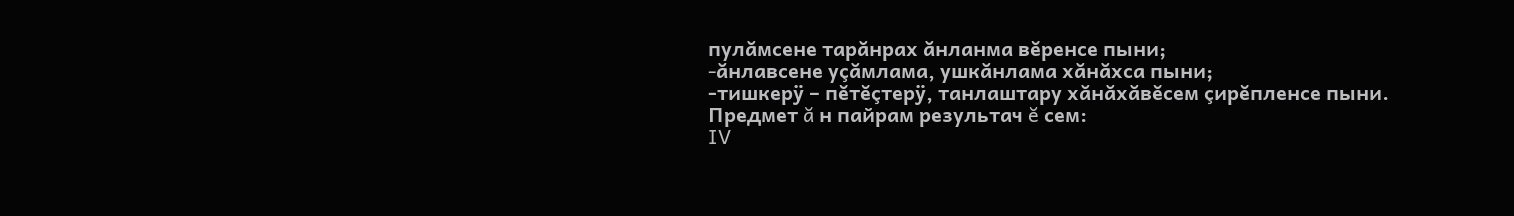пулăмсене тарăнрах ăнланма вĕренсе пыни;
-ăнлавсене уçăмлама, ушкăнлама хăнăхса пыни;
-тишкерÿ – пĕтĕçтерÿ, танлаштару хăнăхăвĕсем çирĕпленсе пыни.
Предмет ă н пайрам результач ĕ сем:
IV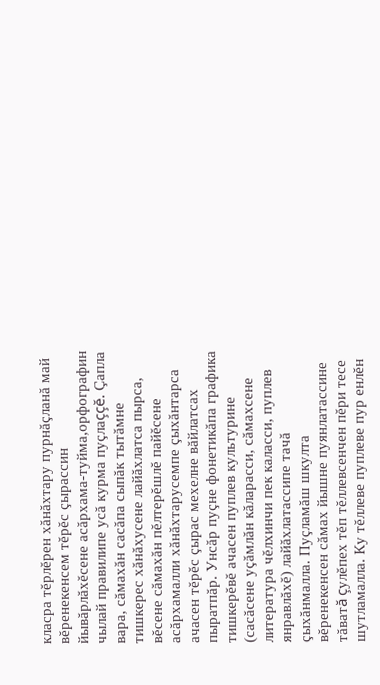класра тĕрлĕрен хăнăхтару пурнăçланă май вĕренекенсем тĕрĕс çырассин йывăрлăхĕсене асăрхама-туйма,орфографин чылай правилипе усă курма пуçлаççĕ. Çапла вара, сăмахăн сасăпа сыпăк тытăмне тишкерес хăнăхусене лайăхлатса пырса, вĕсене сăмахăн пĕлтерĕшлĕ пайĕсене асăрхамалли хăнăхтарусемпе çыхăнтарса ачасен тĕрĕс çырас мехелне вăйлатсах пыратпăр. Унсăр пуçне фонетикăпа графика тишкерĕвĕ ачасен пуплев культурине (сасăсене уçăмлăн кăларасси, сăмахсене литература чĕлхинчи пек каласси, пуплев янравлăхĕ) лайăхлатассипе тачă çыхăнмалла. Пуçламăш шкулта вĕренекенсен сăмах йышне пуянлатассине тăватă çулĕпех тĕп тĕллевсенчен пĕри тесе шутламалла. Ку тĕллеве пуплеве пур енлĕн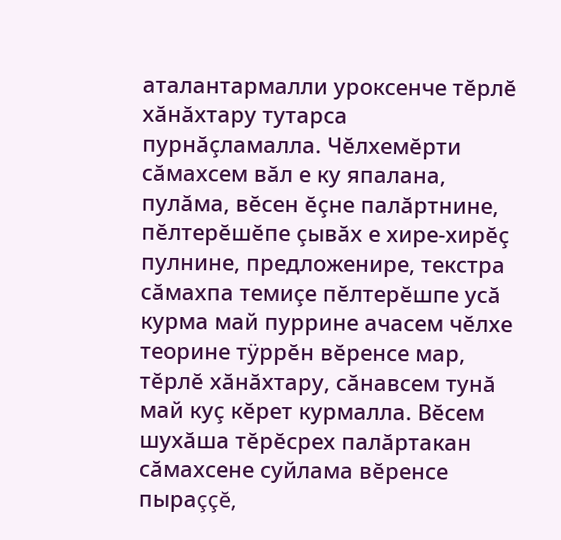аталантармалли уроксенче тĕрлĕ хăнăхтару тутарса пурнăçламалла. Чĕлхемĕрти сăмахсем вăл е ку япалана, пулăма, вĕсен ĕçне палăртнине, пĕлтерĕшĕпе çывăх е хире-хирĕç пулнине, предложенире, текстра сăмахпа темиçе пĕлтерĕшпе усă курма май пуррине ачасем чĕлхе теорине тÿррĕн вĕренсе мар, тĕрлĕ хăнăхтару, сăнавсем тунă май куç кĕрет курмалла. Вĕсем шухăша тĕрĕсрех палăртакан сăмахсене суйлама вĕренсе пыраççĕ,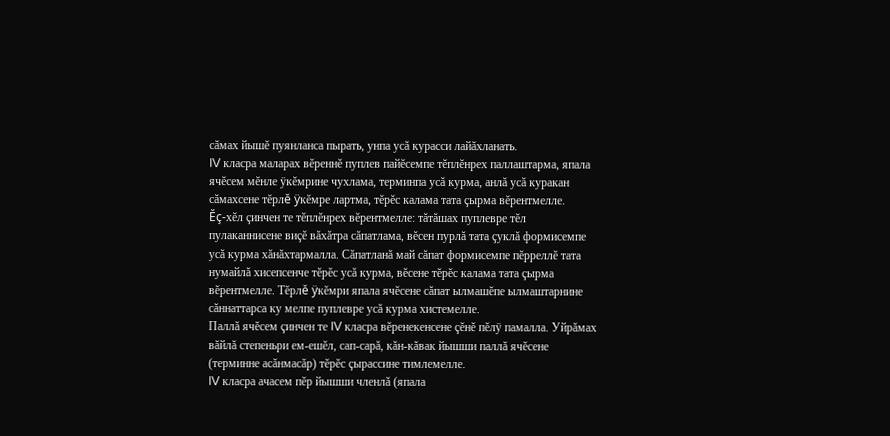сăмах йышĕ пуянланса пырать, унпа усă курасси лайăхланать.
IV класра маларах вĕреннĕ пуплев пайĕсемпе тĕплĕнрех паллаштарма, япала ячĕсем мĕнле ÿкĕмрине чухлама, терминпа усă курма, анлă усă куракан сăмахсене тĕрлĕ ÿкĕмре лартма, тĕрĕс калама тата çырма вĕрентмелле.
Ěç-хĕл çинчен те тĕплĕнрех вĕрентмелле: тăтăшах пуплевре тĕл пулаканнисене виçĕ вăхăтра сăпатлама, вĕсен пурлă тата çуклă формисемпе усă курма хăнăхтармалла. Сăпатланă май сăпат формисемпе пĕрреллĕ тата нумайлă хисепсенче тĕрĕс усă курма, вĕсене тĕрĕс калама тата çырма вĕрентмелле. Тĕрлĕ ÿкĕмри япала ячĕсене сăпат ылмашĕпе ылмаштарнине сăннаттарса ку мелпе пуплевре усă курма хистемелле.
Паллă ячĕсем çинчен те IV класра вĕренекенсене çĕнĕ пĕлÿ памалла. Уйрăмах вăйлă степеньри ем-ешĕл, сап-сарă, кăн-кăвак йышши паллă ячĕсене (терминне асăнмасăр) тĕрĕс çырассине тимлемелле.
IV класра ачасем пĕр йышши членлă (япала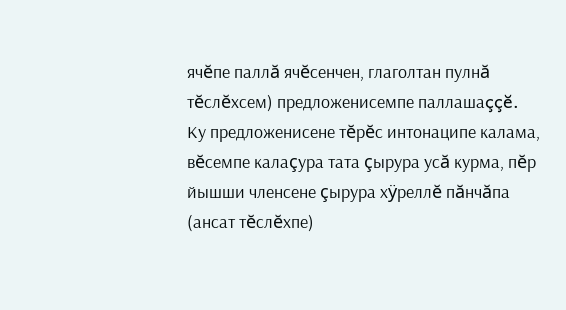ячĕпе паллă ячĕсенчен, глаголтан пулнă тĕслĕхсем) предложенисемпе паллашаççĕ. Ку предложенисене тĕрĕс интонаципе калама, вĕсемпе калаçура тата çырура усă курма, пĕр йышши членсене çырура хÿреллĕ пăнчăпа (ансат тĕслĕхпе)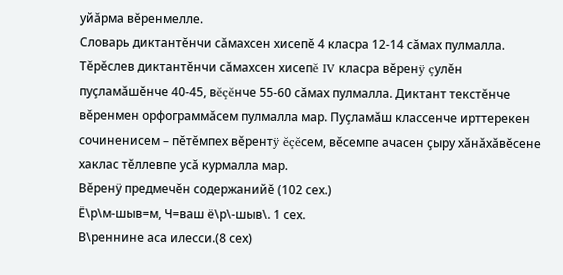уйăрма вĕренмелле.
Словарь диктантĕнчи сăмахсен хисепĕ 4 класра 12-14 сăмах пулмалла.
Тĕрĕслев диктантĕнчи сăмахсен хисепĕ IV класра вĕренÿ çулĕн пуçламăшĕнче 40-45, вĕçĕнче 55-60 сăмах пулмалла. Диктант текстĕнче вĕренмен орфограммăсем пулмалла мар. Пуçламăш классенче ирттерекен сочиненисем – пĕтĕмпех вĕрентÿ ĕçĕсем, вĕсемпе ачасен çыру хăнăхăвĕсене хаклас тĕллевпе усă курмалла мар.
Вĕренÿ предмечĕн содержанийĕ (102 сех.)
Ё\р\м-шыв=м, Ч=ваш ё\р\-шыв\. 1 сех.
В\реннине аса илесси.(8 сех)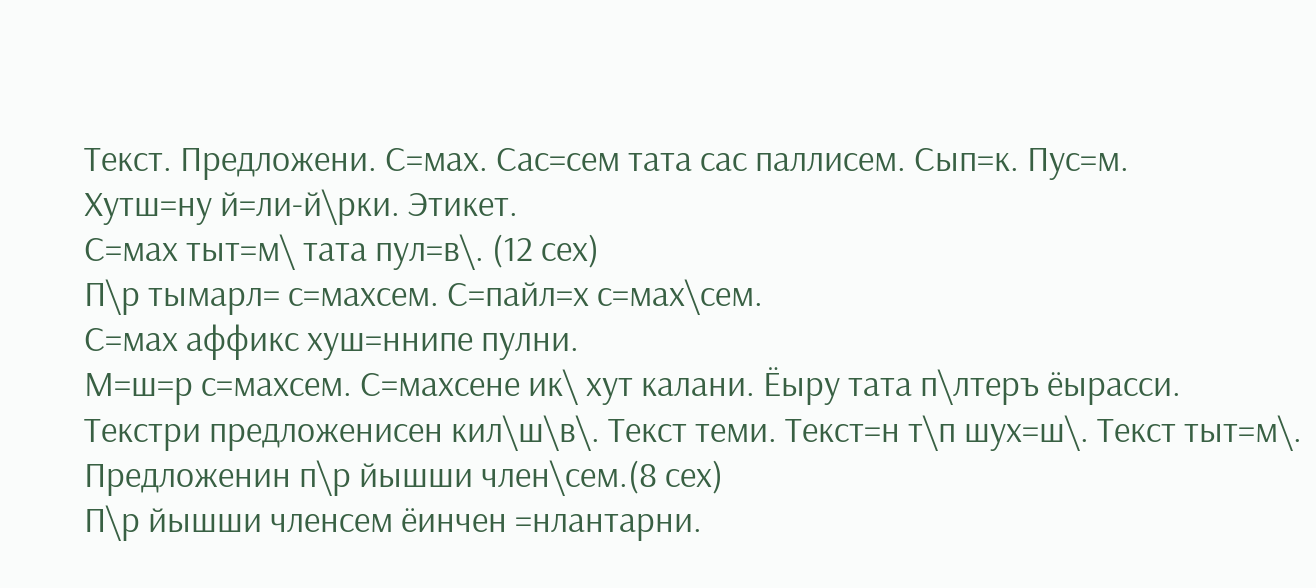Текст. Предложени. С=мах. Сас=сем тата сас паллисем. Сып=к. Пус=м.
Хутш=ну й=ли-й\рки. Этикет.
С=мах тыт=м\ тата пул=в\. (12 сех)
П\р тымарл= с=махсем. С=пайл=х с=мах\сем.
С=мах аффикс хуш=ннипе пулни.
М=ш=р с=махсем. С=махсене ик\ хут калани. Ёыру тата п\лтеръ ёырасси.
Текстри предложенисен кил\ш\в\. Текст теми. Текст=н т\п шух=ш\. Текст тыт=м\.
Предложенин п\р йышши член\сем.(8 сех)
П\р йышши членсем ёинчен =нлантарни.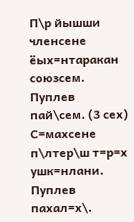П\р йышши членсене ёых=нтаракан союзсем.
Пуплев пай\сем. (3 сех)
С=махсене п\лтер\ш т=р=х ушк=нлани. Пуплев пахал=х\.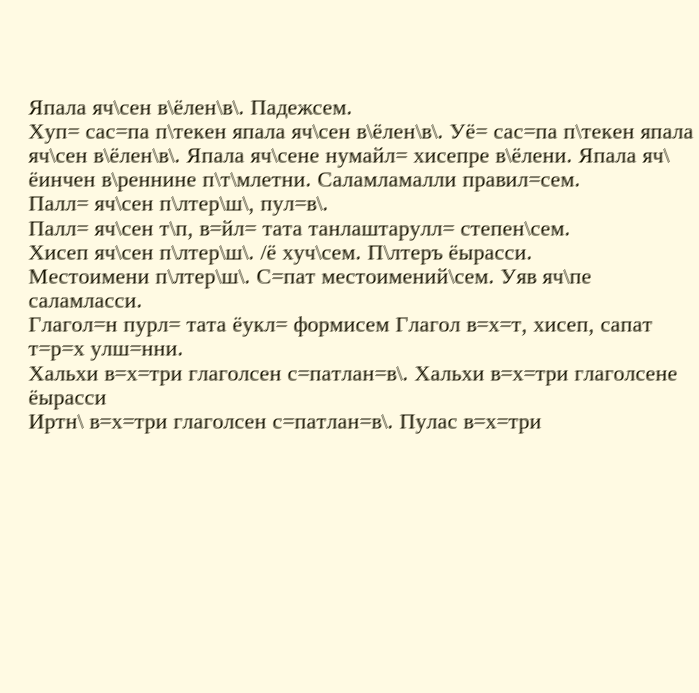Япала яч\сен в\ёлен\в\. Падежсем.
Хуп= сас=па п\текен япала яч\сен в\ёлен\в\. Уё= сас=па п\текен япала яч\сен в\ёлен\в\. Япала яч\сене нумайл= хисепре в\ёлени. Япала яч\ ёинчен в\реннине п\т\млетни. Саламламалли правил=сем.
Палл= яч\сен п\лтер\ш\, пул=в\.
Палл= яч\сен т\п, в=йл= тата танлаштарулл= степен\сем.
Хисеп яч\сен п\лтер\ш\. /ё хуч\сем. П\лтеръ ёырасси.
Местоимени п\лтер\ш\. С=пат местоимений\сем. Уяв яч\пе саламласси.
Глагол=н пурл= тата ёукл= формисем Глагол в=х=т, хисеп, сапат т=р=х улш=нни.
Хальхи в=х=три глаголсен с=патлан=в\. Хальхи в=х=три глаголсене ёырасси
Иртн\ в=х=три глаголсен с=патлан=в\. Пулас в=х=три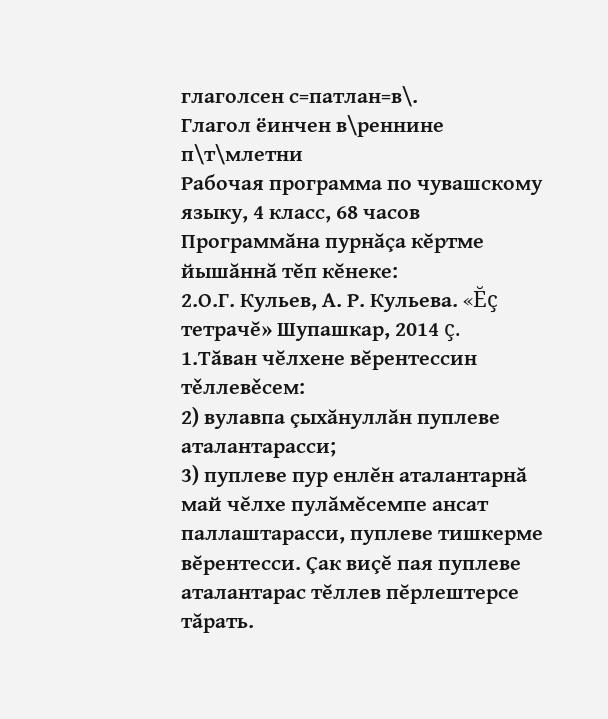глаголсен с=патлан=в\.
Глагол ёинчен в\реннине п\т\млетни
Рабочая программа по чувашскому языку, 4 класс, 68 часов
Программăна пурнăçа кĕртме йышăннă тĕп кĕнеке:
2.О.Г. Кульев, А. Р. Кульева. «Ĕç тетрачĕ» Шупашкар, 2014 ç.
1.Тăван чĕлхене вĕрентессин тěллевěсем:
2) вулавпа çыхăнуллăн пуплеве аталантарасси;
3) пуплеве пур енлĕн аталантарнă май чĕлхе пулăмĕсемпе ансат паллаштарасси, пуплеве тишкерме вĕрентесси. Çак виçĕ пая пуплеве аталантарас тĕллев пĕрлештерсе тăрать.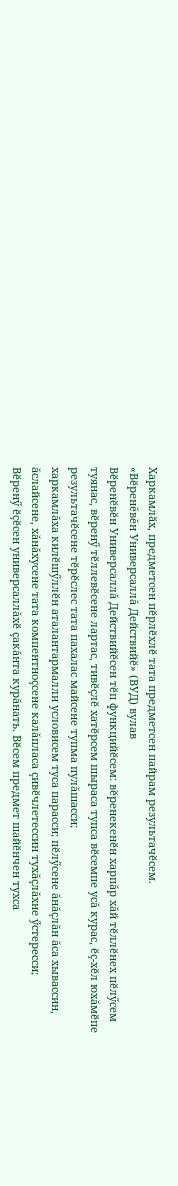Харкамлӑх, предметсен пӗрлӗхлӗ тата предметсен пайрам результачӗсем.
«Вӗренĕвĕн Универсаллă Действийӗ» (ВУД) вулав
Вӗренӗвӗн Универсаллă Действийӗсен тӗп функцийӗсем: вӗренекенӗн харпăр хăй тӗллӗнех пӗлӳсем туянас, вӗренӳ тӗллевӗсене лартас, тивӗçлӗ хатӗрсем шыраса тупса вӗсемпе усă курас, ӗç-хӗл юхăмӗпе результачӗсене тӗрӗслес тата пахалас майсене тупма пулăшасси;
харкамлăха килӗшӳллӗн аталантармалли условисем туса парасси; пӗлӳсене ăнăçлăн ăса хывассин, ăслайсене, хăнăхусене тата компентноçсене калăпласа çивӗчлетессин тухăçлăхне ӳстересси;
Вӗренӳ ӗçӗсен универсаллăхӗ çакăнта курăнать. Вӗсем предмет шайӗнчен тухса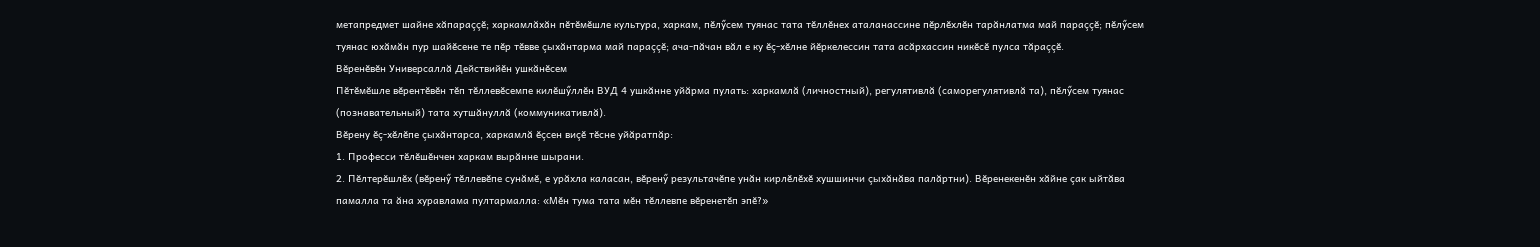метапредмет шайне хăпараççӗ; харкамлăхăн пӗтӗмӗшле культура, харкам, пӗлӳсем туянас тата тӗллӗнех аталанассине пӗрлӗхлӗн тарăнлатма май параççӗ; пӗлӳсем туянас юхăмăн пур шайӗсене те пӗр тӗвве çыхăнтарма май параççӗ; ача-пăчан вăл е ку ӗç-хӗлне йӗркелессин тата асăрхассин никӗсӗ пулса тăраççӗ.
Вӗренӗвӗн Универсаллă Действийӗн ушкăнӗсем
Пӗтӗмӗшле вӗрентӗвӗн тӗп тӗллевӗсемпе килӗшӳллӗн ВУД 4 ушкăнне уйăрма пулать: харкамлă (личностный), регулятивлă (саморегулятивлă та), пӗлӳсем туянас (познавательный) тата хутшăнуллă (коммуникативлă).
Вӗрену ӗç-хӗлӗпе çыхăнтарса, харкамлă ӗçсен виçӗ тӗсне уйăратпăр:
1. Професси тӗлӗшӗнчен харкам вырăнне шырани.
2. Пӗлтерӗшлӗх (вӗренӳ тӗллевӗпе сунăмӗ, е урăхла каласан, вӗренӳ результачӗпе унăн кирлӗлӗхӗ хушшинчи çыхăнăва палăртни). Вӗренекенӗн хăйне çак ыйтăва памалла та ăна хуравлама пултармалла: «Мӗн тума тата мӗн тӗллевпе вӗренетӗп эпӗ?»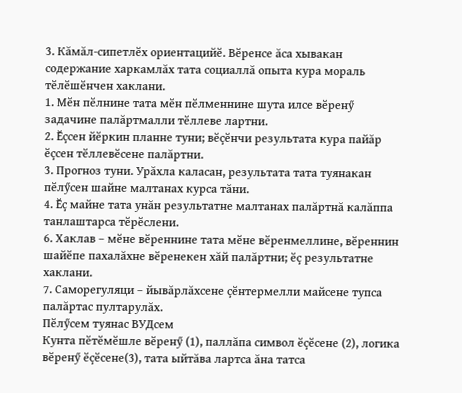3. Кăмăл-сипетлӗх ориентацийӗ. Вӗренсе ăса хывакан содержание харкамлăх тата социаллă опыта кура мораль тӗлӗшӗнчен хаклани.
1. Мӗн пӗлнине тата мӗн пӗлменнине шута илсе вӗренӳ задачине палăртмалли тӗллеве лартни.
2. Ӗçсен йӗркин планне туни; вӗçӗнчи результата кура пайăр ӗçсен тӗллевӗсене палăртни.
3. Прогноз туни. Урăхла каласан, результата тата туянакан пӗлӳсен шайне малтанах курса тăни.
4. Ӗç майне тата унăн результатне малтанах палăртнă калăппа танлаштарса тӗрӗслени.
6. Хаклав – мӗне вӗреннине тата мӗне вӗренмеллине, вӗреннин шайӗпе пахалăхне вӗренекен хăй палăртни; ӗç результатне хаклани.
7. Саморегуляци – йывăрлăхсене çӗнтермелли майсене тупса палăртас пултарулăх.
Пӗлӳсем туянас ВУДсем
Кунта пӗтӗмӗшле вӗренӳ (1), паллăпа символ ӗçӗсене (2), логика вӗренӳ ӗçӗсене(3), тата ыйтăва лартса ăна татса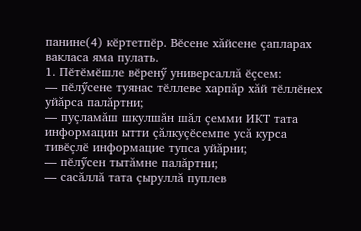панине(4) кӗртетпӗр. Вӗсене хăйсене çапларах вакласа яма пулать.
1. Пӗтӗмӗшле вӗренӳ универсаллă ӗçсем:
— пӗлӳсене туянас тӗллеве харпăр хăй тӗллӗнех уйăрса палăртни;
— пуçламăш шкулшăн шăл çемми ИКТ тата информацин ытти çăлкуçӗсемпе усă курса тивӗçлӗ информацие тупса уйăрни;
— пӗлӳсен тытăмне палăртни;
— сасăллă тата çыруллă пуплев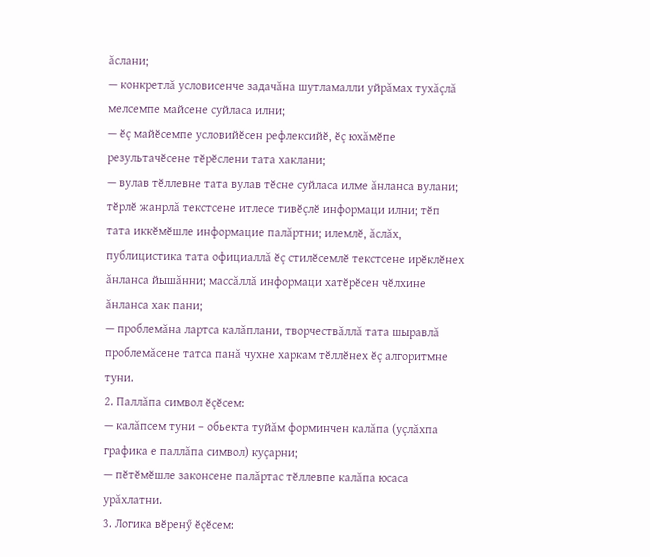ăслани;
— конкретлă условисенче задачăна шутламалли уйрăмах тухăçлă мелсемпе майсене суйласа илни;
— ӗç майӗсемпе условийӗсен рефлексийӗ, ӗç юхăмӗпе результачӗсене тӗрӗслени тата хаклани;
— вулав тӗллевне тата вулав тӗсне суйласа илме ăнланса вулани; тӗрлӗ жанрлă текстсене итлесе тивӗçлӗ информаци илни; тӗп тата иккӗмӗшле информацие палăртни; илемлӗ, ăслăх, публицистика тата официаллă ӗç стилӗсемлӗ текстсене ирӗклӗнех ăнланса йышăнни; массăллă информаци хатӗрӗсен чӗлхине ăнланса хак пани;
— проблемăна лартса калăплани, творчествăллă тата шыравлă проблемăсене татса панă чухне харкам тӗллӗнех ӗç алгоритмне туни.
2. Паллăпа символ ӗçӗсем:
— калăпсем туни – обьекта туйăм форминчен калăпа (уçлăхпа графика е паллăпа символ) куçарни;
— пӗтӗмӗшле законсене палăртас тӗллевпе калăпа юсаса урăхлатни.
3. Логика вӗренӳ ӗçӗсем: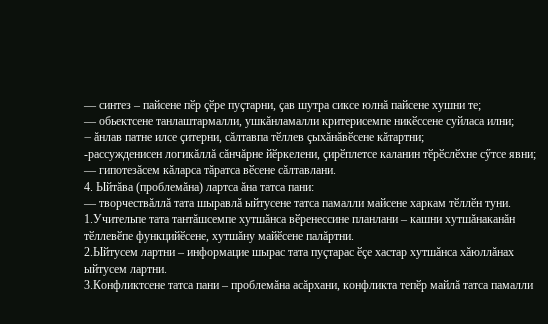— синтез – пайсене пӗр çӗре пуçтарни, çав шутра сиксе юлнă пайсене хушни те;
— обьектсене танлаштармалли, ушкăнламалли критерисемпе никӗссене суйласа илни;
— ăнлав патне илсе çитерни, сăлтавпа тӗллев çыхăнăвӗсене кăтартни;
-рассужденисен логикăллă сăнчăрне йӗркелени, çирӗплетсе каланин тӗрӗслӗхне сӳтсе явни;
— гипотезăсем кăларса тăратса вӗсене сăлтавлани.
4. Ыйтăва (проблемăна) лартса ăна татса пани:
— творчествăллă тата шыравлă ыйтусене татса памалли майсене харкам тӗллӗн туни.
1.Учительпе тата тантăшсемпе хутшăнса вӗренессине планлани – кашни хутшăнаканăн тӗллевӗпе функцийӗсене, хутшăну майӗсене палăртни.
2.Ыйтусем лартни – информацие шырас тата пуçтарас ӗçе хастар хутшăнса хăюллăнах ыйтусем лартни.
3.Конфликтсене татса пани – проблемăна асăрхани, конфликта тепӗр майлă татса памалли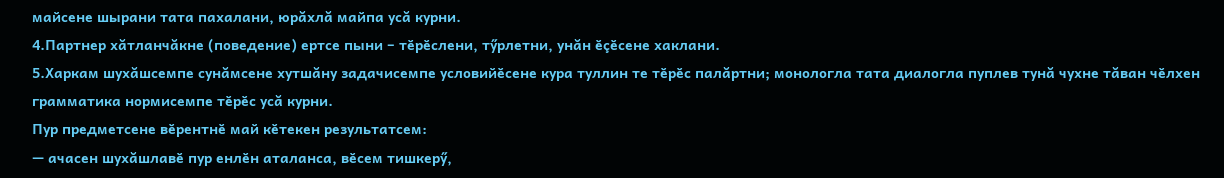майсене шырани тата пахалани, юрăхлă майпа усă курни.
4.Партнер хăтланчăкне (поведение) ертсе пыни – тӗрӗслени, тӳрлетни, унăн ӗçӗсене хаклани.
5.Харкам шухăшсемпе сунăмсене хутшăну задачисемпе условийӗсене кура туллин те тӗрӗс палăртни; монологла тата диалогла пуплев тунă чухне тăван чӗлхен грамматика нормисемпе тӗрӗс усă курни.
Пур предметсене вӗрентнӗ май кӗтекен результатсем:
— ачасен шухăшлавӗ пур енлӗн аталанса, вӗсем тишкерӳ,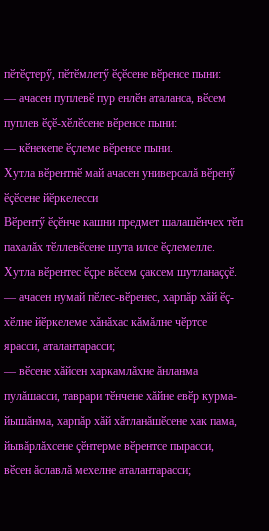пӗтӗçтерӳ, пӗтӗмлетӳ ӗçӗсене вӗренсе пыни:
— ачасен пуплевӗ пур енлӗн аталанса, вӗсем пуплев ӗçӗ-хӗлӗсене вӗренсе пыни:
— кӗнекепе ӗçлеме вӗренсе пыни.
Хутла вӗрентнӗ май ачасен универсалă вӗренӳ ӗçӗсене йӗркелесси
Вӗрентӳ ӗçӗнче кашни предмет шалашӗнчех тӗп пахалăх тӗллевӗсене шута илсе ӗçлемелле. Хутла вӗрентес ӗçре вӗсем çаксем шутланаççӗ.
— ачасен нумай пӗлес-вӗренес, харпăр хăй ӗç-хӗлне йӗркелеме хăнăхас кăмăлне чӗртсе ярасси, аталантарасси;
— вӗсене хăйсен харкамлăхне ăнланма пулăшасси, таврари тӗнчене хăйне евӗр курма-йышăнма, харпăр хăй хăтланăшӗсене хак пама, йывăрлăхсене çӗнтерме вӗрентсе пырасси, вӗсен ăславлă мехелне аталантарасси;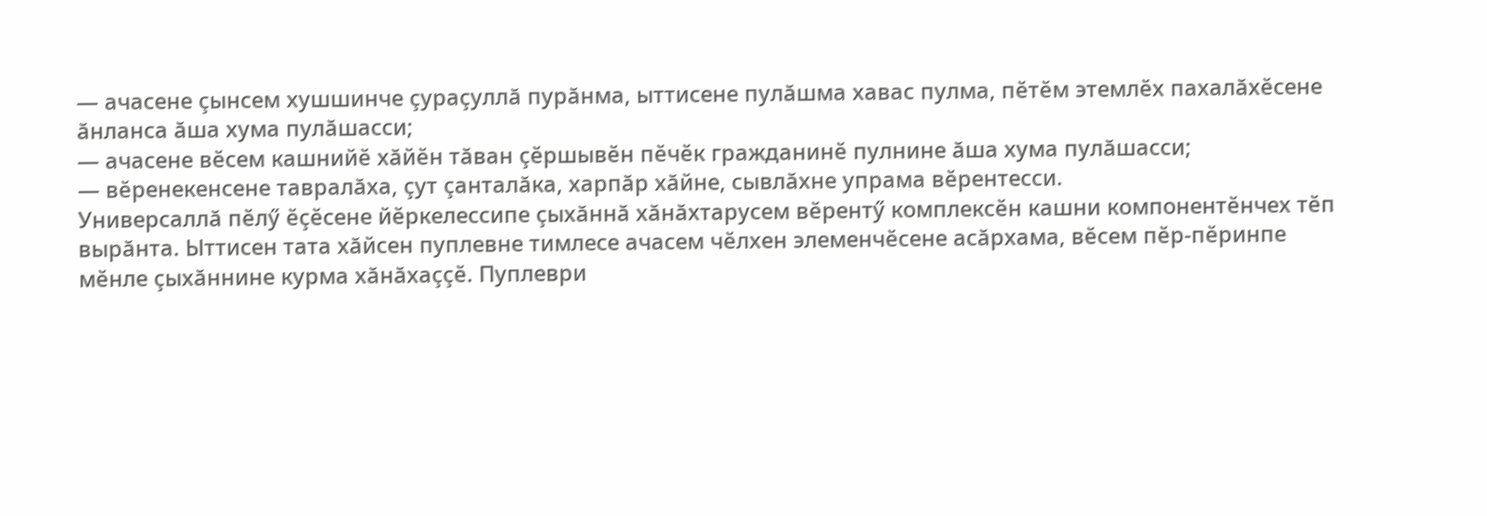— ачасене çынсем хушшинче çураçуллă пурăнма, ыттисене пулăшма хавас пулма, пӗтӗм этемлӗх пахалăхӗсене ăнланса ăша хума пулăшасси;
— ачасене вӗсем кашнийӗ хăйӗн тăван çӗршывӗн пӗчӗк гражданинӗ пулнине ăша хума пулăшасси;
— вӗренекенсене тавралăха, çут çанталăка, харпăр хăйне, сывлăхне упрама вӗрентесси.
Универсаллă пӗлӳ ӗçӗсене йӗркелессипе çыхăннă хăнăхтарусем вӗрентӳ комплексӗн кашни компонентӗнчех тӗп вырăнта. Ыттисен тата хăйсен пуплевне тимлесе ачасем чӗлхен элеменчӗсене асăрхама, вӗсем пӗр-пӗринпе мӗнле çыхăннине курма хăнăхаççӗ. Пуплеври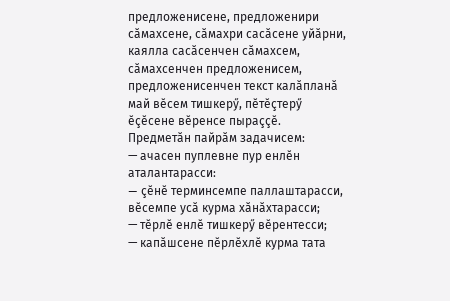предложенисене, предложенири сăмахсене, сăмахри сасăсене уйăрни, каялла сасăсенчен сăмахсем, сăмахсенчен предложенисем, предложенисенчен текст калăпланă май вӗсем тишкерӳ, пӗтӗçтерӳ ӗçӗсене вӗренсе пыраççӗ.
Предметăн пайрăм задачисем:
— ачасен пуплевне пур енлӗн аталантарасси:
— çӗнӗ терминсемпе паллаштарасси, вӗсемпе усă курма хăнăхтарасси;
— тӗрлӗ енлӗ тишкерӳ вӗрентесси;
— капăшсене пӗрлӗхлӗ курма тата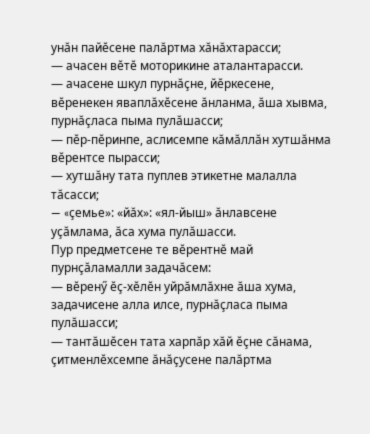унăн пайӗсене палăртма хăнăхтарасси;
— ачасен вӗтӗ моторикине аталантарасси.
— ачасене шкул пурнăçне, йӗркесене, вӗренекен яваплăхӗсене ăнланма, ăша хывма, пурнăçласа пыма пулăшасси;
— пӗр-пӗринпе, аслисемпе кăмăллăн хутшăнма вӗрентсе пырасси;
— хутшăну тата пуплев этикетне малалла тăсасси;
— «çемье»: «йăх»: «ял-йыш» ăнлавсене уçăмлама, ăса хума пулăшасси.
Пур предметсене те вӗрентнӗ май пурнçăламалли задачăсем:
— вӗренӳ ӗç-хӗлӗн уйрăмлăхне ăша хума, задачисене алла илсе, пурнăçласа пыма пулăшасси;
— тантăшӗсен тата харпăр хăй ӗçне сăнама, çитменлӗхсемпе ăнăçусене палăртма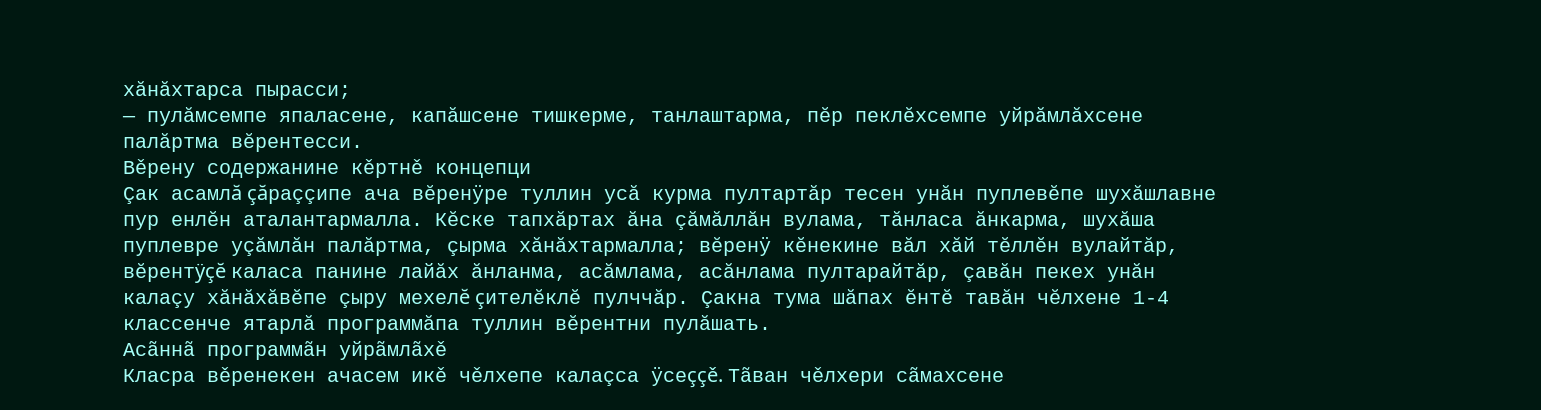хăнăхтарса пырасси;
— пулăмсемпе япаласене, капăшсене тишкерме, танлаштарма, пӗр пеклӗхсемпе уйрăмлăхсене палăртма вӗрентесси.
Вěрену содержанине кěртнě концепци
Çак асамлă çăраççипе ача вĕренÿре туллин усă курма пултартăр тесен унăн пуплевĕпе шухăшлавне пур енлĕн аталантармалла. Кĕске тапхăртах ăна çăмăллăн вулама, тăнласа ăнкарма, шухăша пуплевре уçăмлăн палăртма, çырма хăнăхтармалла; вĕренÿ кĕнекине вăл хăй тĕллĕн вулайтăр, вĕрентÿçĕ каласа панине лайăх ăнланма, асăмлама, асăнлама пултарайтăр, çавăн пекех унăн калаçу хăнăхăвĕпе çыру мехелĕ çителĕклĕ пулччăр. Çакна тума шăпах ĕнтĕ тавăн чĕлхене 1-4 классенче ятарлă программăпа туллин вĕрентни пулăшать.
Асãннã программãн уйрãмлãхě
Класра вěренекен ачасем икě чěлхепе калаçса ÿсеççě. Тãван чěлхери сãмахсене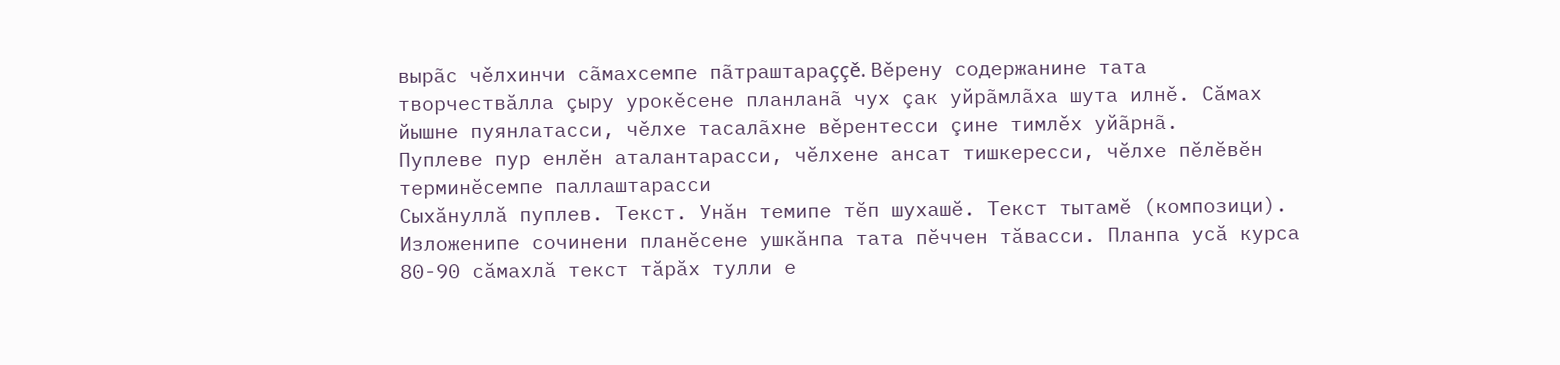вырãс чěлхинчи сãмахсемпе пãтраштараççě. Вěрену содержанине тата творчествăлла çыру урокěсене планланã чух çак уйрãмлãха шута илнě. Сăмах йышне пуянлатасси, чěлхе тасалãхне вěрентесси çине тимлěх уйãрнã.
Пуплеве пур енлĕн аталантарасси, чĕлхене ансат тишкересси, чĕлхе пĕлĕвĕн терминĕсемпе паллаштарасси
Сыхăнуллă пуплев. Текст. Унăн темипе тĕп шухашĕ. Текст тытамĕ (композици).
Изложенипе сочинени планĕсене ушкăнпа тата пĕччен тăвасси. Планпа усă курса 80-90 сăмахлă текст тăрăх тулли е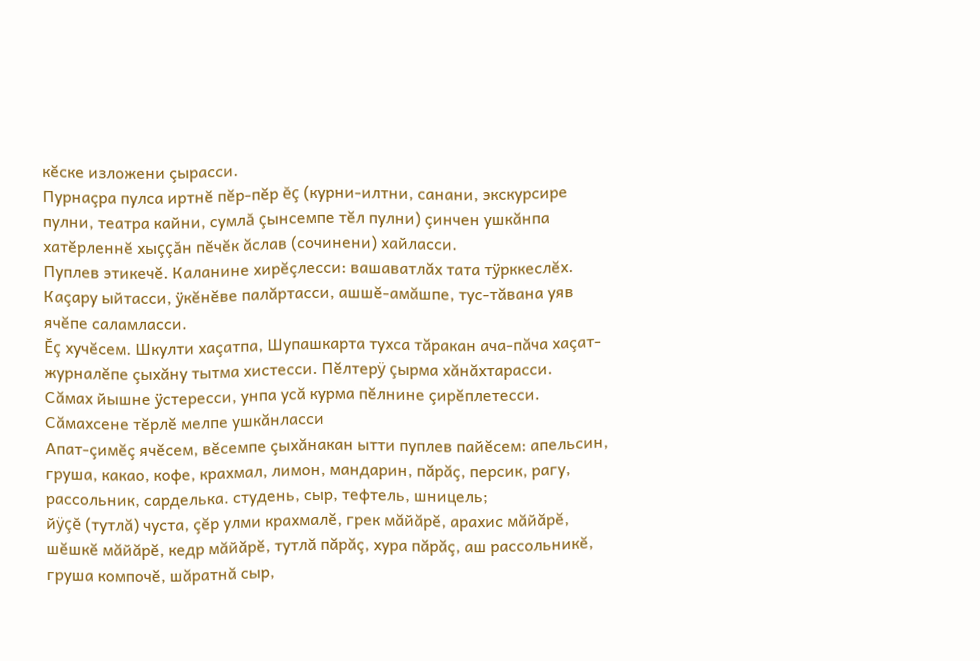кĕске изложени çырасси.
Пурнаçра пулса иртнĕ пĕр-пĕр ĕç (курни-илтни, санани, экскурсире пулни, театра кайни, сумлă çынсемпе тĕл пулни) çинчен ушкăнпа хатĕрленнĕ хыççăн пĕчĕк ăслав (сочинени) хайласси.
Пуплев этикечĕ. Каланине хирĕçлесси: вашаватлăх тата тÿрккеслĕх. Каçару ыйтасси, ÿкĕнĕве палăртасси, ашшĕ-амăшпе, тус-тăвана уяв ячĕпе саламласси.
Ĕç хучĕсем. Шкулти хаçатпа, Шупашкарта тухса тăракан ача-пăча хаçат-журналĕпе çыхăну тытма хистесси. Пĕлтерÿ çырма хăнăхтарасси.
Сăмах йышне ÿстересси, унпа усă курма пĕлнине çирĕплетесси. Сăмахсене тĕрлĕ мелпе ушкăнласси
Апат-çимĕç ячĕсем, вĕсемпе çыхăнакан ытти пуплев пайĕсем: апельсин, груша, какао, кофе, крахмал, лимон, мандарин, пăрăç, персик, рагу, рассольник, сарделька. студень, сыр, тефтель, шницель;
йÿçĕ (тутлă) чуста, çĕр улми крахмалĕ, грек мăйăрĕ, арахис мăйăрĕ, шĕшкĕ мăйăрĕ, кедр мăйăрĕ, тутлă пăрăç, хура пăрăç, аш рассольникĕ, груша компочĕ, шăратнă сыр,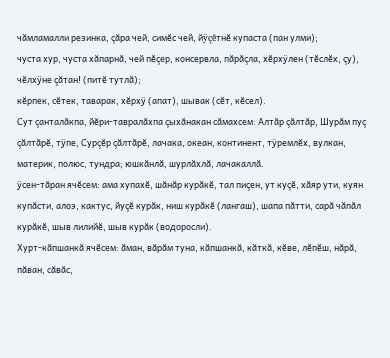чăмламалли резинка, çăра чей, симĕс чей, йÿçĕтнĕ купаста (пан улми);
чуста хур, чуста хăпарнă, чей пĕçер, консервла, пăрăçла, хĕрхÿлен (тĕслĕх, çу), чĕлхÿне çăтан! (питĕ тутлă);
кĕрпек, сĕтек, таварак, хĕрхÿ (апат), шывак (сĕт, кĕсел).
Сут çанталăкпа, йĕри-тавралăхпа çыхăнакан сăмахсем: Алтăр çăлтăр, Шурăм пуç çăлтăрĕ, тÿпе, Сурçĕр çăлтăрĕ, лачака, океан, континент, тÿремлĕх, вулкан, материк, полюс, тундра; юшкăнлă, шурлăхлă, лачакаллă.
ÿсен-тăран ячĕсем: ама хупахĕ, шăнăр курăкĕ, тал пиçен, ут куçĕ, хăяр ути, куян купăсти, алоэ, кактус, йуçĕ курăк, ниш курăкĕ (лангаш), шапа пăтти, сарă чăпăл курăкĕ, шыв лилийĕ, шыв курăк (водоросли).
Хурт-кăпшанкă ячĕсем: ăман, вăрăм туна, кăпшанкă, кăткă, кĕве, лĕпĕш, нăрă, пăван, сăвăс,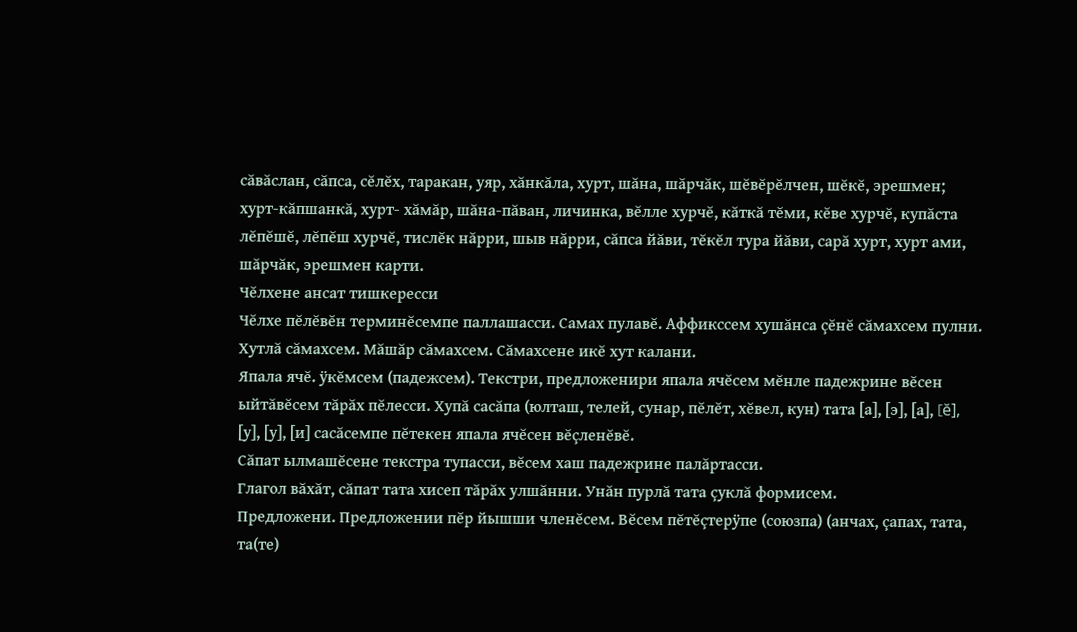сăвăслан, сăпса, сĕлĕх, таракан, уяр, хăнкăла, хурт, шăна, шăрчăк, шĕвĕрĕлчен, шĕкĕ, эрешмен; хурт-кăпшанкă, хурт- хăмăр, шăна-пăван, личинка, вĕлле хурчĕ, кăткă тĕми, кĕве хурчĕ, купăста лĕпĕшĕ, лĕпĕш хурчĕ, тислĕк нăрри, шыв нăрри, сăпса йăви, тĕкĕл тура йăви, сарă хурт, хурт ами, шăрчăк, эрешмен карти.
Чĕлхене ансат тишкересси
Чĕлхе пĕлĕвĕн терминĕсемпе паллашасси. Самах пулавĕ. Аффикссем хушăнса çĕнĕ сăмахсем пулни. Хутлă сăмахсем. Мăшăр сăмахсем. Сăмахсене икĕ хут калани.
Япала ячĕ. ÿкĕмсем (падежсем). Текстри, предложенири япала ячĕсем мĕнле падежрине вĕсен ыйтăвĕсем тăрăх пĕлесси. Хупă сасăпа (юлташ, телей, сунар, пĕлĕт, хĕвел, кун) тата [а], [э], [а], [ĕ], [у], [у], [и] сасăсемпе пĕтекен япала ячĕсен вĕçленĕвĕ.
Сăпат ылмашĕсене текстра тупасси, вĕсем хаш падежрине палăртасси.
Глагол вăхăт, сăпат тата хисеп тăрăх улшăнни. Унăн пурлă тата çуклă формисем.
Предложени. Предложении пĕр йышши членĕсем. Вĕсем пĕтĕçтерÿпе (союзпа) (анчах, çапах, тата, та(те)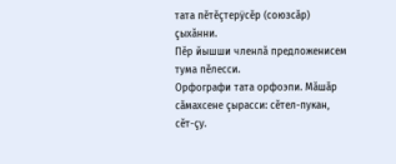тата пĕтĕçтерÿсĕр (союзсăр) çыхăнни.
Пĕр йышши членлă предложенисем тума пĕлесси.
Орфографи тата орфоэпи. Мăшăр сăмахсене çырасси: сĕтел-пукан, сĕт-çу.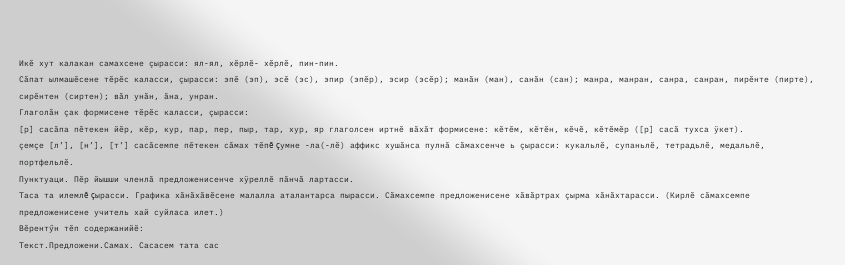Икĕ хут калакан самахсене çырасси: ял-ял, хĕрлĕ- хĕрлĕ, пин-пин.
Сăпат ылмашĕсене тĕрĕс каласси, çырасси: эпĕ (эп), эсĕ (эс), эпир (эпĕр), эсир (эсĕр); манăн (ман), санăн (сан); манра, манран, санра, санран, пирĕнте (пирте), сирĕнтен (сиртен); вăл унăн, ăна, унран.
Глаголăн çак формисене тĕрĕс каласси, çырасси:
[р] сасăпа пĕтекен йĕр, кĕр, кур, пар, пер, пыр, тар, хур, яр глаголсен иртнĕ вăхăт формисене: кĕтĕм, кĕтĕн, кĕчĕ, кĕтĕмĕр ([р] сасă тухса ÿкет).
çемçе [л’], [н’], [т’] сасăсемпе пĕтекен сăмах тĕпĕ çумне -ла(-лĕ) аффикс хушăнса пулнă сăмахсенче ь çырасси: кукальлĕ, супаньлĕ, тетрадьлĕ, медальлĕ, портфельлĕ.
Пунктуаци. Пĕр йышши членлă предложенисенче хÿреллĕ пăнчă лартасси.
Таса та илемлĕ çырасси. Графика хăнăхăвĕсене малалла аталантарса пырасси. Сăмахсемпе предложенисене хăвăртрах çырма хăнăхтарасси. (Кирлĕ сăмахсемпе предложенисене учитель хай суйласа илет.)
Вĕрентӳн тĕп содержанийӗ:
Текст.Предложени.Самах. Сасасем тата сас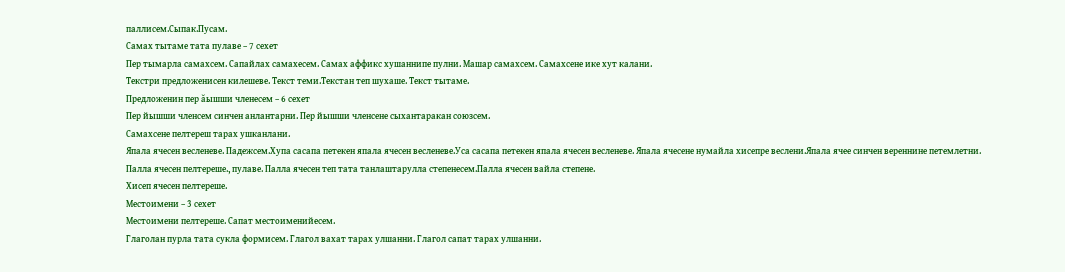паллисем.Сыпак.Пусам.
Самах тытаме тата пулаве – 7 сехет
Пер тымарла самахсем. Сапайлах самахесем. Самах аффикс хушаннипе пулни. Машар самахсем. Самахсене ике хут калани.
Текстри предложенисен килешеве. Текст теми.Текстан теп шухаше. Текст тытаме.
Предложенин пер ăышши членесем – 6 сехет
Пер йышши членсем синчен анлантарни. Пер йышши членсене сыхантаракан союзсем.
Самахсене пелтереш тарах ушканлани.
Япала ячесен весленеве. Падежсем.Хупа сасапа петекен япала ячесен весленеве.Уса сасапа петекен япала ячесен весленеве. Япала ячесене нумайла хисепре веслени.Япала ячее синчен вереннине петемлетни.
Палла ячесен пелтереше., пулаве. Палла ячесен теп тата танлаштарулла степенесем.Палла ячесен вайла степене.
Хисеп ячесен пелтереше.
Местоимени – 3 сехет
Местоимени пелтереше. Сапат местоименийесем.
Глаголан пурла тата сукла формисем. Глагол вахат тарах улшанни. Глагол сапат тарах улшанни.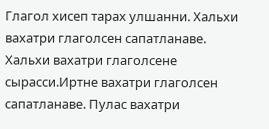Глагол хисеп тарах улшанни. Хальхи вахатри глаголсен сапатланаве. Хальхи вахатри глаголсене сырасси.Иртне вахатри глаголсен сапатланаве. Пулас вахатри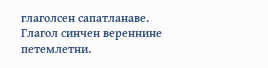глаголсен сапатланаве. Глагол синчен вереннине петемлетни.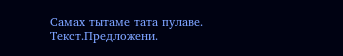Самах тытаме тата пулаве. Текст.Предложени.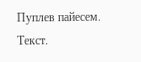Пуплев пайесем. Текст.